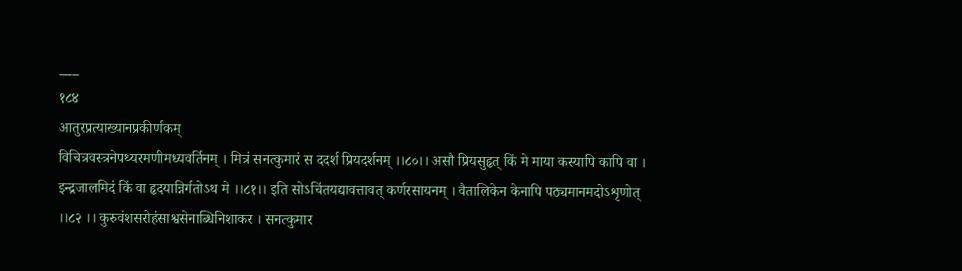___
१८४
आतुरप्रत्याख्यानप्रकीर्णकम्
विचित्रवस्त्रनेपथ्यरमणीमध्यवर्तिनम् । मित्रं सनत्कुमारं स ददर्श प्रियदर्शनम् ।।८०।। असौ प्रियसुहृत् किं मे माया कस्यापि कापि वा । इन्द्रजालमिदं किं वा हृदयान्निर्गतोऽथ मे ।।८१।। इति सोऽचिंतयद्यावत्तावत् कर्णरसायनम् । वैतालिकेन केनापि पठ्यमानमदोऽशृणोत् ।।८२ ।। कुरुवंशसरोहंसाश्वसेनाब्धिनिशाकर । सनत्कुमार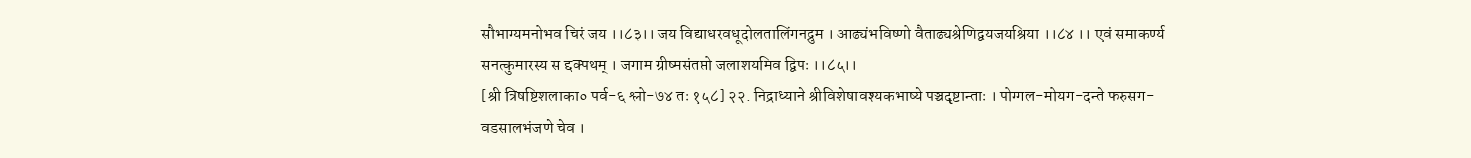सौभाग्यमनोभव चिरं जय ।।८३।। जय विद्याधरवधूदोलतालिंगनद्रुम । आढ्यंभविष्णो वैताढ्यश्रेणिद्वयजयश्रिया ।।८४ ।। एवं समाकर्ण्य सनत्कुमारस्य स द्दक्पथम् । जगाम ग्रीष्मसंतप्तो जलाशयमिव द्विपः ।।८५।।
[श्री त्रिषष्टिशलाका० पर्व-६ श्लो-७४ तः १५८] २२. निद्राध्याने श्रीविशेषावश्यकभाष्ये पञ्चदृष्टान्ताः । पोग्गल-मोयग-दन्ते फरुसग-वडसालभंजणे चेव ।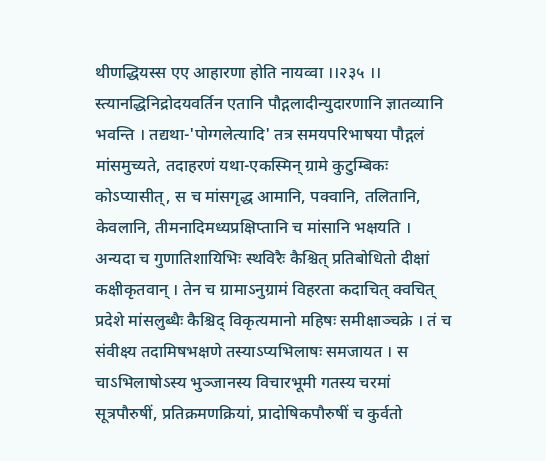थीणद्धियस्स एए आहारणा होति नायव्वा ।।२३५ ।।
स्त्यानद्धिनिद्रोदयवर्तिन एतानि पौद्गलादीन्युदारणानि ज्ञातव्यानि भवन्ति । तद्यथा-'पोग्गलेत्यादि' तत्र समयपरिभाषया पौद्गलं मांसमुच्यते, तदाहरणं यथा-एकस्मिन् ग्रामे कुटुम्बिकः कोऽप्यासीत्, स च मांसगृद्ध आमानि, पक्वानि, तलितानि, केवलानि, तीमनादिमध्यप्रक्षिप्तानि च मांसानि भक्षयति । अन्यदा च गुणातिशायिभिः स्थविरैः कैश्चित् प्रतिबोधितो दीक्षां कक्षीकृतवान् । तेन च ग्रामाऽनुग्रामं विहरता कदाचित् क्वचित् प्रदेशे मांसलुब्धैः कैश्चिद् विकृत्यमानो महिषः समीक्षाञ्चक्रे । तं च संवीक्ष्य तदामिषभक्षणे तस्याऽप्यभिलाषः समजायत । स चाऽभिलाषोऽस्य भुञ्जानस्य विचारभूमी गतस्य चरमां सूत्रपौरुषीं, प्रतिक्रमणक्रियां, प्रादोषिकपौरुषीं च कुर्वतो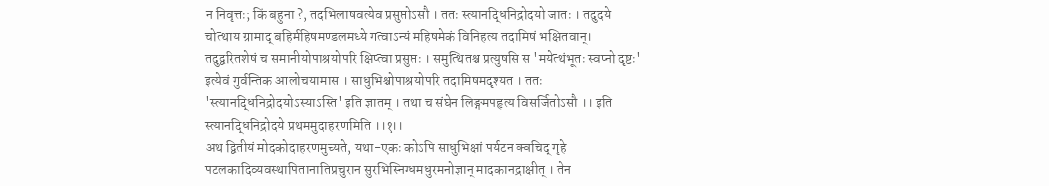न निवृत्तः; किं बहुना ?, तदभिलाषवत्येव प्रसुप्तोऽसौ । ततः स्त्यानद्धिनिद्रोदयो जातः । तदुदये चोत्थाय ग्रामाद् बहिर्महिषमण्डलमध्ये गत्वाऽन्यं महिषमेकं विनिहत्य तदामिषं भक्षितवान्। तदुद्वरितशेषं च समानीयोपाश्रयोपरि क्षिप्त्वा प्रसुप्तः । समुत्थितश्च प्रत्युषसि स 'मयेत्थंभूतः स्वप्नो दृष्टः' इत्येवं गुर्वन्तिक आलोचयामास । साधुभिश्चोपाश्रयोपरि तदामिषमदृश्यत । ततः 'स्त्यानद्धिनिद्रोदयोऽस्याऽस्ति' इति ज्ञातम् । तथा च संघेन लिङ्गमपहृत्य विसर्जितोऽसौ ।। इति स्त्यानद्धिनिद्रोदये प्रथममुदाहरणमिति ।।१।।
अथ द्वितीयं मोदकोदाहरणमुच्यते, यथा-एकः कोऽपि साधुभिक्षां पर्यटन क्वचिद् गृहे पटलकादिव्यवस्थापितानातिप्रचुरान सुरभिस्निग्धमधुरमनोज्ञान् मादकानद्राक्षीत् । तेन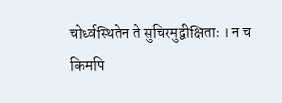चोर्ध्वस्थितेन ते सुचिरमुद्वीक्षिताः । न च किमपि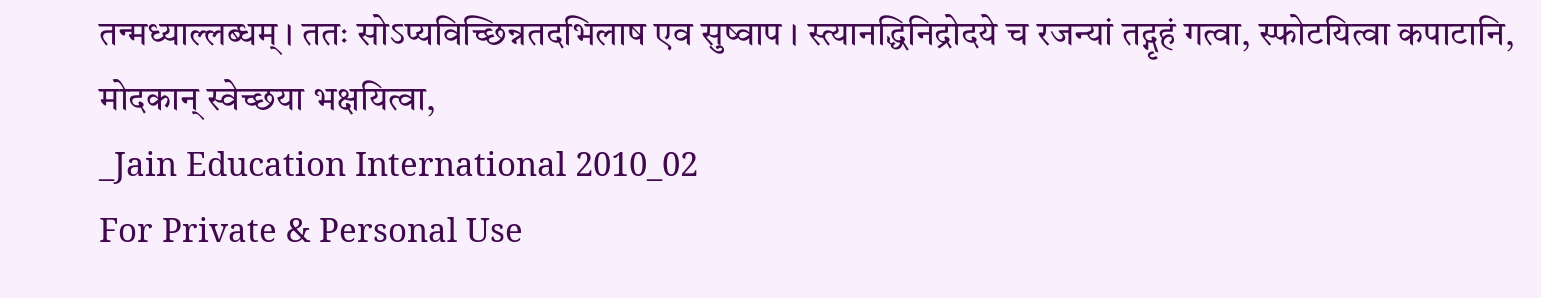तन्मध्याल्लब्धम् । ततः सोऽप्यविच्छिन्नतदभिलाष एव सुष्वाप । स्त्यानद्धिनिद्रोदये च रजन्यां तद्गृहं गत्वा, स्फोटयित्वा कपाटानि, मोदकान् स्वेच्छया भक्षयित्वा,
_Jain Education International 2010_02
For Private & Personal Use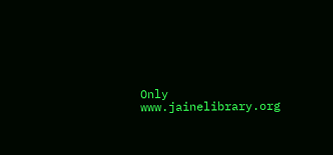Only
www.jainelibrary.org